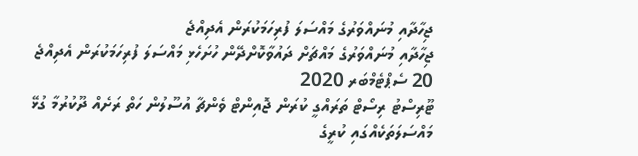ޖިހާދާއި މުނައްވަރުގެ މައްސަލަ ފުރިހަމަކުރަން އެދިއްޖެ
ޖިހާދާއި މުނައްވަރުގެ މައްޗަށް ދައުވާކޮށްދޭން ހުށަހެޅި މައްސަލަ ފުރިހަމަކުރަން އެދިއްޖެ
20 ސެޕްޓެމްބަރ 2020
ޓޫރިސްޓު ރިސޯޓް ތަރައްގީ ކުރަން ޖޮއިންޓް ވެންޗާ އުސޫލުން ހަތް ރަށެއް ދޫކުރުމާ ގުޅޭ މައްސަލަތަކެއްގައި ކުރީގެ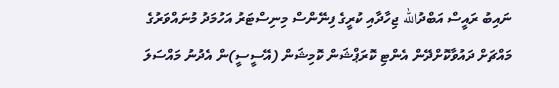ނައިބު ރައީސް އަބްދުالله ޖިހާދާއި ކުރީގެ ފިނޭންސް މިނިސްޓަރު އަހުމަދު މުނައްވަރުގެ މައްޗަށް ދައުވާކޮށްދޭން އެންޓި ކޮރަޕްޝަން ކޮމިޝަން (އޭސީސީ)ން އެދުނު މައްސަލަ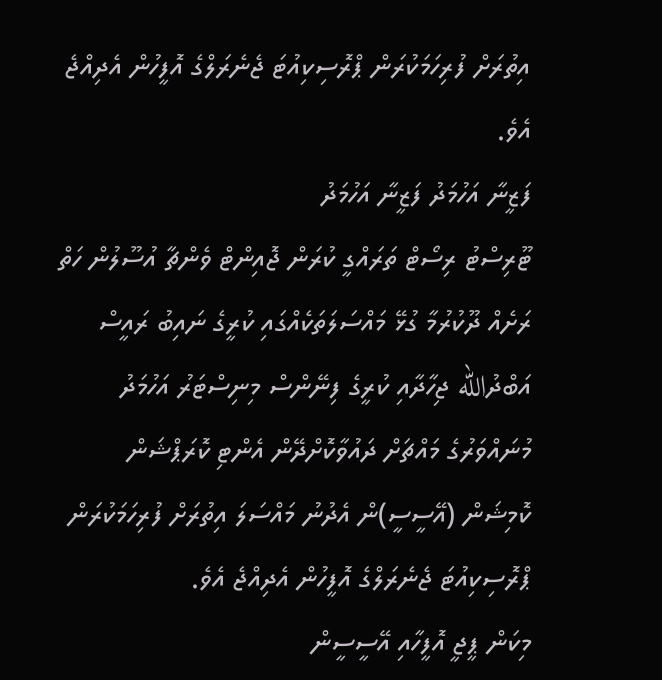އިތުރަށް ފުރިހަމަކުރަން ޕްރޮސިކިއުޓަ ޖެނެރަލްގެ އޮފީހުން އެދިއްޖެ އެވެ.
ފަޒީނާ އަހުމަދު ފަޒީނާ އަހުމަދު
ޓޫރިސްޓު ރިސޯޓް ތަރައްގީ ކުރަން ޖޮއިންޓް ވެންޗާ އުސޫލުން ހަތް ރަށެއް ދޫކުރުމާ ގުޅޭ މައްސަލަތަކެއްގައި ކުރީގެ ނައިބު ރައީސް އަބްދުالله ޖިހާދާއި ކުރީގެ ފިނޭންސް މިނިސްޓަރު އަހުމަދު މުނައްވަރުގެ މައްޗަށް ދައުވާކޮށްދޭން އެންޓި ކޮރަޕްޝަން ކޮމިޝަން (އޭސީސީ)ން އެދުނު މައްސަލަ އިތުރަށް ފުރިހަމަކުރަން ޕްރޮސިކިއުޓަ ޖެނެރަލްގެ އޮފީހުން އެދިއްޖެ އެވެ.
މިކަން ޕީޖީ އޮފީހާއި އޭސީސީން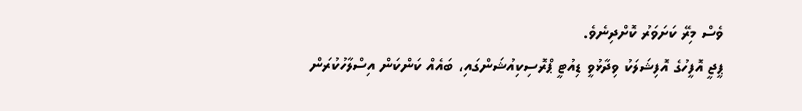ވެސް މިރޭ ކަށަވަރު ކޮށްދިނެވެ.
ޕީޖީ އޮފީހުގެ އޮފިޝަލަކު ވިދާޅުވީ ޑިއުޓީ ޕްރޮސިކިއުޝަންގައި، ބައެއް ކަންކަން އިސްލާހުކުރަން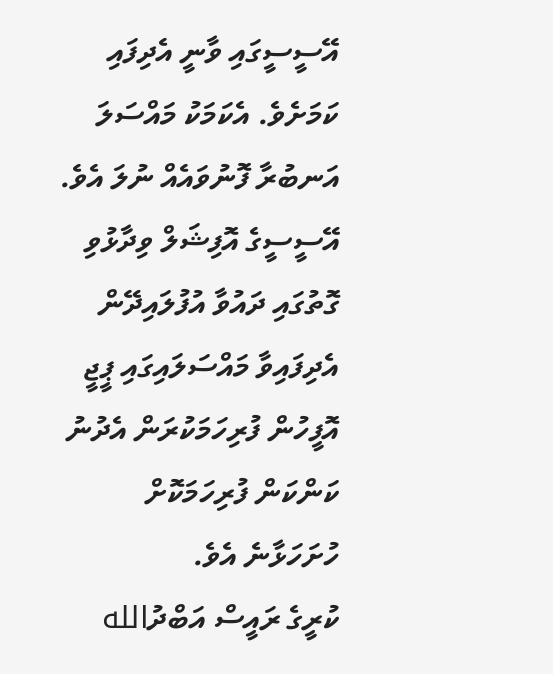އޭސީސީގައި ވާނީ އެދިފައި ކަމަށެވެ. އެކަމަކު މައްސަލަ އަނބުރާ ފޮނުވައެއް ނުލަ އެވެ.
އޭސީސީގެ އޮފިޝަލް ވިދާޅުވި ގޮތުގައި ދައުވާ އުފުލައިދޭން އެދިފައިވާ މައްސަލައިގައި ޕީޖީ އޮފީހުން ފުރިހަމަކުރަން އެދުނު ކަންކަން ފުރިހަމަކޮށް ހުށަހަޅާނެ އެވެ.
ކުރީގެ ރައީސް އަބްދުالله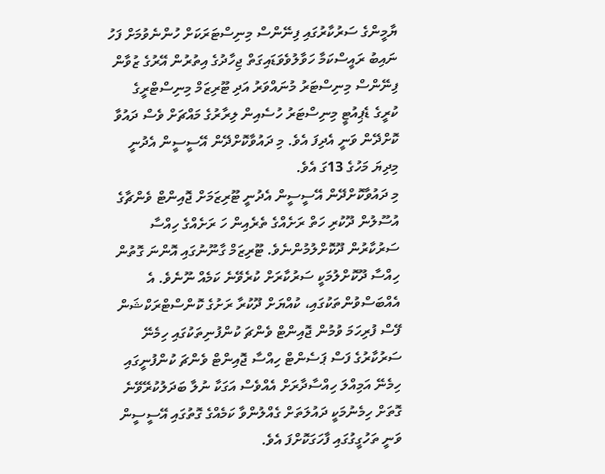ޔާމީންގެ ސަރުކާރުގައި ފިނޭންސް މިނިސްޓަރަކަށް ހުންނެވުމަށް ފަހު ނައިބު ރައީސްކަމާ ހަވާލުވެވަޑައިގަތް ޖިހާދުގެ އިތުރުން އޭރުގެ ޒުވާން ފިނޭންސް މިނިސްޓަރު މުނައްވަރު އަދި ޓޫރިޒަމް މިނިސްޓްރީގެ ކުރީގެ ޑެޕިއުޓީ މިނިސްޓަރު ހުސެއިން ލިރާރުގެ މައްޗަށް ވެސް ދައުވާ ކޮށްދޭން ވަނީ އެދިފަ އެވެ. މި ދައުވާކޮށްދޭން އޭސީސީން އެދުނީ މިދިޔަ މަހުގެ 13ގަ އެވެ.
މި ދައުވާކޮށްދޭން އޭސީސީން އެދުނީ ޓޫރިޒަމަށް ޖޮއިންޓް ވެންޗާގެ އުސޫލުން ދޫކުރި ހަތް ރަށެއްގެ ތެރެއިން ހަ ރަށެއްގެ ހިއްސާ ސަރުކާރުން ދޫކޮށްލުމުންނެވެ. ޓޫރިޒަމް ގާނޫނުގައި އޮންނަ ގޮތުން ހިއްސާ ދޫކޮށްލުމަކީ ސަރުކާރަށް ކުރެވޭނެ ކަމެއް ނޫނެވެ. އެ އެއްބަސްވުންތަކުގައި، ކުއްޔަށް ދޫކުރާ ރަށުގެ ކޮންސްޓްރަކްޝަން ފޭސް ފުރިހަމަ ވުމުން ޖޮއިންޓް ވެންޗަ ކުންފުނިތަކުގައި ހިމެނޭ ސަރުކާރުގެ ފަސް ޕަސެންޓް ހިއްސާ ޖޮއިންޓް ވެންޗަ ކުންފުނީގައި ހިމެނޭ އަމިއްލަ ހިއްސާދާރަށް އެއްވެސް އަގަކާ ނުލާ ބަދަލުކުރޭވޭނެ ގޮތަށް ހިމެނުމަކީ ދައުލަތަށް ގެއްލުންވާ ކަމެއްގެ ގޮތުގައި އޭސީސީން ވަނީ ތަހުގީގުގައި ފާހަގަކޮށްފަ އެވެ.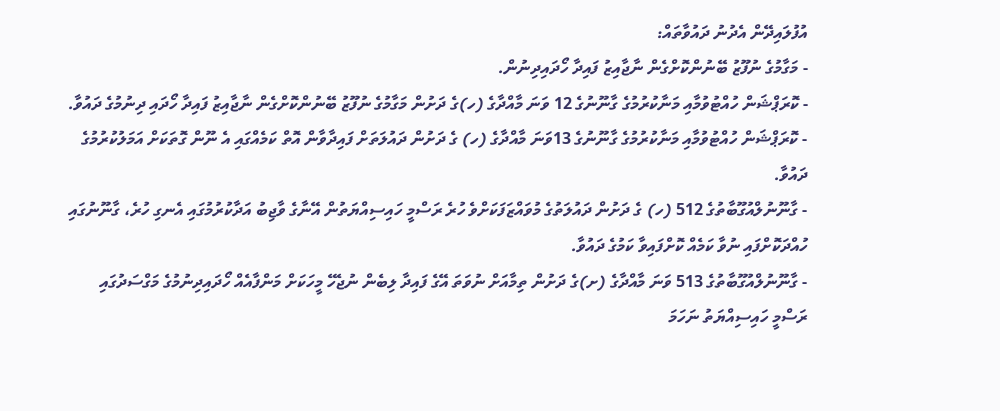އުފުލައިދޭން އެދުނު ދައުވާތައް:
- މަގާމުގެ ނުފޫޒު ބޭނުންކޮށްގެން ނާޖާއިޒު ފައިދާ ހޯދައިދިނުން.
- ކޮރަޕްޝަން ހުއްޓުވުމާއި މަނާކުރުމުގެ ގާނޫނުގެ 12 ވަނަ މާއްދާގެ (ހ)ގެ ދަށުން މަގާމުގެ ނުފޫޒު ބޭނުންކޮށްގެން ނާޖާއިޒު ފައިދާ ހޯދައި ދިނުމުގެ ދައުވާ.
- ކޮރަޕްޝަން ހުއްޓުވުމާއި މަނާކުރުމުގެ ގާނޫނުގެ 13ވަނަ މާއްދާގެ (ހ) ގެ ދަށުން ދައުލަތަށް ފައިދާވާން އޮތް ކަމެއްގައި އެ ނޫން ގޮތަކަށް އަމަލުކުރުމުގެ ދައުވާ.
- ގާނޫނުލްއުގޫބާތުގެ 512 (ހ) ގެ ދަށުން ދައުލަތުގެ މުވައްޒަފަކަށްވެ ހުރެ ރަސްމީ ހައިސިއްޔަތުން އޭނާގެ ވާޖިބު އަދާކުރުމުގައި އެނގި ހުރެ، ގާނޫނުގައި ހުއްދަކޮށްފައި ނުވާ ކަމެއް ކޮށްފައިވާ ކަމުގެ ދައުވާ.
- ގާނޫނުލްއުގޫބާތުގެ 513 ވަނަ މާއްދާގެ (ށ)ގެ ދަށުން ތިމާއަށް ނުވަތަ އޭގެ ފައިދާ ލިބެން ނުޖެހޭ މީހަކަށް މަންފާއެއް ހޯދައިދިނުމުގެ މަގްސަދުގައި ރަސްމީ ހައިސިއްޔަތު ނަހަމަ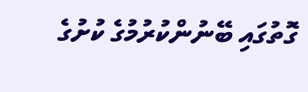ގޮތުގައި ބޭނުންކުރުމުގެ ކުށުގެ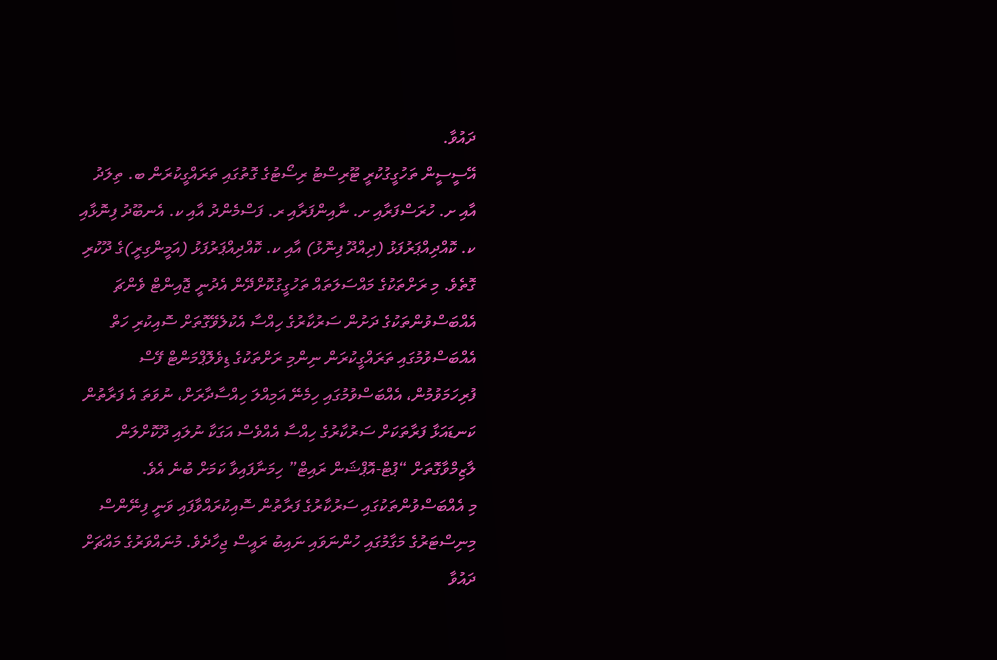ދައުވާ.
އޭސީސީން ތަހުގީގުކުރީ ޓޫރިސްޓު ރިސޯޓުގެ ގޮތުގައި ތަރައްގީކުރަން ބ. ތިލަދު އާއި ށ. ހުރަސްފަރާއި ށ. ނާއިންފަރާއި ރ. ފަސްމެންދު އާއި ކ. އެނބޫދު ފިނޮޅާއި ކ. ކޮއްދިއްޕަރުފަޅު (ދިއްދޫ ފިނޮޅު) އާއި ކ. ކޮއްދިއްޕަރުފަޅު (އަމީންގިރީ)ގެ ދޫކުރި ގޮތެވެ. މި ރަށްތަކުގެ މައްސަލަތައް ތަހުގީގުކޮށްދޭން އެދުނީ ޖޮއިންޓް ވެންޗަ އެއްބަސްވުންތަކުގެ ދަށުން ސަރުކާރުގެ ހިއްސާ އެކުލެވޭގޮތަށް ސޮއިކުރި ހަތް އެއްބަސްވުމުގައި ތަރައްގީކުރަން ނިންމި ރަށްތަކުގެ ޑިވެލޮޕްމަންޓް ފޭސް ފުރިހަމަވުމުން، އެއްބަސްވުމުގައި ހިމެނޭ އަމިއްލަ ހިއްސާދާރަށް، ނުވަތަ އެ ފަރާތުން ކަނޑައަޅާ ފަރާތަކަށް ސަރުކާރުގެ ހިއްސާ އެއްވެސް އަގަކާ ނުލައި ދޫކޮށްލަން ލާޒިމްވާގޮތަށް “ޕުޓް-އޮޕްޝަން ރައިޓް” ހިމަނާފައިވާ ކަމަށް ބުނެ އެވެ.
މި އެއްބަސްވުންތަކުގައި ސަރުކާރުގެ ފަރާތުން ސޮއިކުރައްވާފައި ވަނީ ފިނޭންސް މިނިސްޓަރުގެ މަގާމުގައި ހުންނަވައި ނައިބު ރައީސް ޖިހާދެވެ. މުނައްވަރުގެ މައްޗަށް ދައުވާ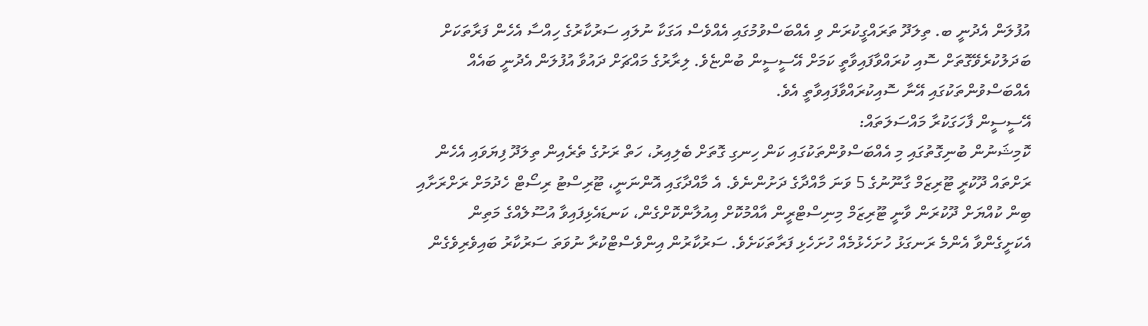އުފުލަން އެދުނީ ބ. ތިލަދޫ ތަރައްގީކުރަން ވި އެއްބަސްވުމުގައި އެއްވެސް އަގަކާ ނުލައި ސަރުކާރުގެ ހިއްސާ އެހެން ފަރާތަކަށް ބަދަލުކުރެވޭގޮތަށް ސޮއި ކުރައްވާފައިވާތީ ކަމަށް އޭސީސީން ބުންޏެވެ. ލިރާރުގެ މައްޗަށް ދައުވާ އުފުލަން އެދުނީ ބައެއް އެއްބަސްވުންތަކުގައި އޭނާ ސޮއިކުރައްވާފައިވާތީ އެވެ.
އޭސީސީން ފާހަގަކުރާ މައްސަލަތައް:
ކޮމިޝަނުން ބުނިގޮތުގައި މި އެއްބަސްވުންތަކުގައި ކަން ހިނގި ގޮތަށް ބެލިއިރު، ހަތް ރަށުގެ ތެރެއިން ތިލަދޫ ފިޔަވައި އެހެން ރަށްތައް ދޫކުރީ ޓޫރިޒަމް ގާނޫނުގެ 5 ވަނަ މާއްދާގެ ދަށުންނެވެ. އެ މާއްދާގައި އޮންނަނީ، ޓޫރިސްޓު ރިސޯޓް ހެދުމަށް ރަށްރަށާއި ބިން ކުއްޔަށް ދޫކުރަން ވާނީ ޓޫރިޒަމް މިނިސްޓްރީން އާއްމުކޮށް އިއުލާންކޮށްގެން، ކަނޑައެޅިފައިވާ އުސޫލެއްގެ މަތިން އެކަށީގެންވާ އެންމެ ރަނގަޅު ހުށަހެޅުމެއް ހުށަހެޅި ފަރާތަކަށެވެ. ސަރުކާރުން އިންވެސްޓްކުރާ ނުވަތަ ސަރުކާރު ބައިވެރިވެގެން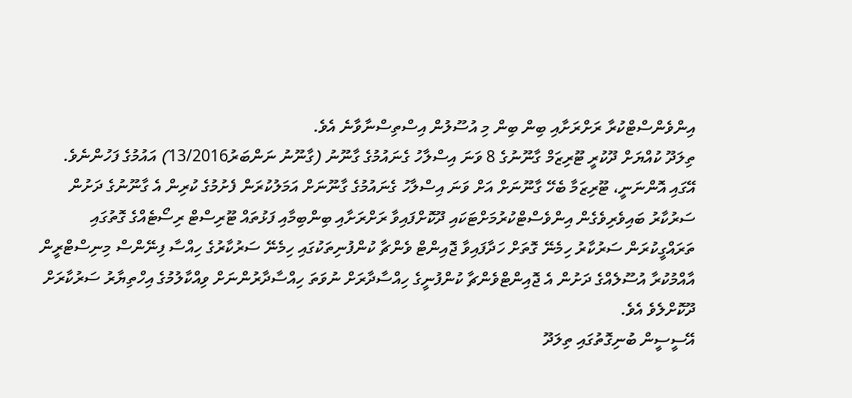އިންވެންސްޓްކުރާ ރަށްރަށާއި ބިން ބިން މި އުސޫލުން އިސްތިސްނާވާނެ އެވެ.
ތިލަދޫ ކުއްޔަށް ދޫކުރީ ޓޫރިޒަމް ގާނޫނުގެ 8 ވަނަ އިސްލާހު ގެނައުމުގެ ގާނޫނު (ގާނޫނު ނަންބަރު13/2016) އައުމުގެ ފަހުންނެވެ. އޭގައި އޮންނަނީ، ޓޫރިޒަމާ ބެހޭ ގާނޫނަށް އަށް ވަނަ އިސްލާހު ގެނައުމުގެ ގާނޫނަށް އަމަލުކުރަން ފެށުމުގެ ކުރިން އެ ގާނޫނުގެ ދަށުން ސަރުކާރު ބައިވެރިވެގެން އިންވެސްޓްކުރުމަށްޓަކައި ދޫކޮށްފައިވާ ރަށްރަށާއި ބިންބިމާއި ފަޅުތައް ޓޫރިސްޓް ރިސޯޓެއްގެ ގޮތުގައި ތަރައްގީކުރަން ސަރުކާރު ހިމެނޭ ގޮތަށް ހަދާފައިވާ ޖޮއިންޓް ވެންޗާ ކުންފުނިތަކުގައި ހިމެނޭ ސަރުކާރުގެ ހިއްސާ ފިނޭންސް މިނިސްޓްރީން އާއްމުކުރާ އުސޫލެއްގެ ދަށުން އެ ޖޮއިންޓްވެންޗާ ކުންފުނީގެ ހިއްސާދާރަށް ނުވަތަ ހިއްސާދާރުންނަށް ވިއްކާލުމުގެ އިހްތިޔާރު ސަރުކާރަށް ދޫކޮށްލެވެ އެވެ.
އޭސީސީން ބުނިގޮތުގައި ތިލަދޫ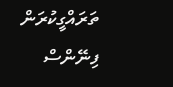ތަރައްގީކުރަން ފިނޭންސް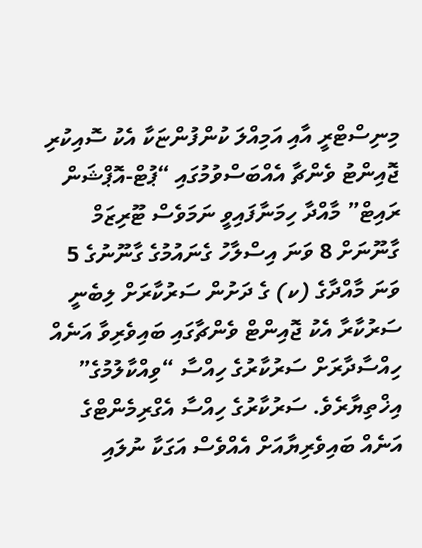މިނިސްޓްރީ އާއި އަމިއްލަ ކުންފުންޏަކާ އެކު ސޮއިކުރި ޖޮއިންޓު ވެންޗާ އެއްބަސްވުމުގައި “ޕުޓް-އޮޕްޝަން ރައިޓް” މާއްދާ ހިމަނާފައިވީ ނަމަވެސް ޓޫރިޒަމް ގާނޫނަށް 8 ވަނަ އިސްލާހު ގެނައުމުގެ ގާނޫނުގެ 5 ވަނަ މާއްދާގެ (ކ) ގެ ދަށުން ސަރުކާރަށް ލިބެނީ ސަރުކާރާ އެކު ޖޮއިންޓް ވެންޗާގައި ބައިވެރިވާ އަނެއް ހިއްސާދާރަށް ސަރުކާރުގެ ހިއްސާ “ވިއްކާލުމުގެ” އިޚްތިޔާރެވެ. ސަރުކާރުގެ ހިއްސާ އެގްރިމެންޓްގެ އަނެއް ބައިވެރިޔާއަށް އެއްވެސް އަގަކާ ނުލައި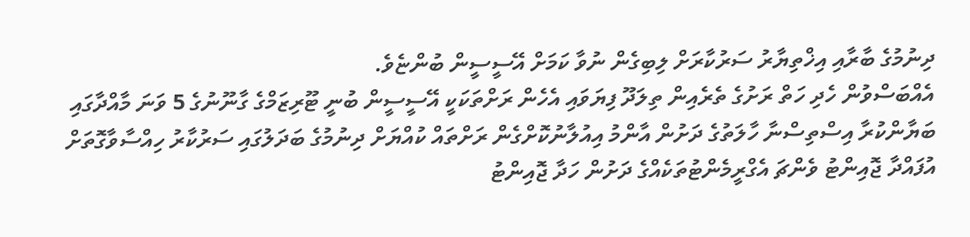ދިނުމުގެ ބާރާއި އިޚްތިޔާރު ސަރުކާރަށް ލިބިގެން ނުވާ ކަމަށް އޭސީސީން ބުންޏެވެ.
އެއްބަސްވުން ހެދި ހަތް ރަށުގެ ތެރެއިން ތިލަދޫ ފިޔަވައި އެހެން ރަށްތަކަކީ އޭސީސީން ބުނީ ޓޫރިޒަމްގެ ގާނޫނުގެ 5 ވަނަ މާއްދާގައި ބަޔާންކުރާ އިސްތިސްނާ ހާލަތުގެ ދަށުން އާންމު އިއުލާނުކޮށްގެން ރަށްތައް ކުއްޔަށް ދިނުމުގެ ބަދަލުގައި ސަރުކާރު ހިއްސާވާގޮތަށް އުފައްދާ ޖޮއިންޓު ވެންޗަ އެގްރީމެންޓުތަކެއްގެ ދަށުން ހަދާ ޖޮއިންޓު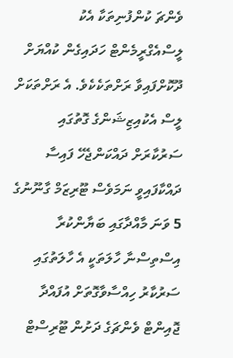ވެންޗަ ކުންފުނިތަކާ އެކު ލީސްއެގްރީމެންޓް ހަދައިގެން ކުއްޔަށް ދޫކޮށްފައިވާ ރަށްތަކެކެވެ. އެ ރަށްތަކަށް ލީސް އެކުއިޒިޝަންގެ ގޮތުގައި ސަރުކާރަށް ދައްކަންޖެހޭ ފައިސާ ދައްކާފައިވީ ނަމަވެސް ޓޫރިޒަމް ގާނޫނުގެ 5 ވަނަ މާއްދާގައި ބަޔާންކުރާ އިސްތިސްނާ ހާލަތަކީ އެ ހާލަތުގައި ސަރުކާރު ހިއްސާވާގޮތަށް އުފައްދާ ޖޮއިންޓް ވެންޗަގެ ދަށުން ޓޫރިސްޓް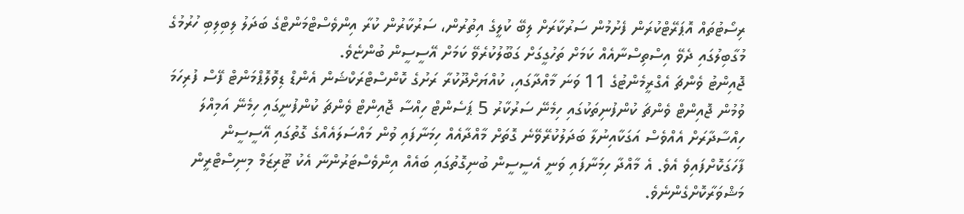ރިސޯޓުތައް އޮޕަރޭޓްކުރަން ފެށުމުން ސަރުކާރަށް ލިބޭ ކުލީގެ އިތުރުން، ސަރުކާރުން ކުރާ އިންވެސްޓްމަންޓްގެ ބަދަލު ލިބިލިބި ހުރުމުގެ މުގާބިލުގައި ދެވޭ އިސްތިސްނާއެއް ކަމަށް ތަހުގީގަށް ގަބޫލުކުރެވޭ ކަމަށް އޭސީސީން ބުންޏެވެ.
ޖޮއިންޓު ވެންޗަ އެގްރީމެންޓުގެ 11 ވަނަ މާއްދާގައި، ކުއްޔަށްދޫކުރާ ރަށުގެ ކޮންސްޓްރަކްޝަން އެންޑް ޑިވޮލޮޕްމަންޓް ފޭސް ފުރިހަމަ ވުމުން ޖޮއިންޓް ވެންޗަ ކުންފުނިތަކުގައި ހިމެނޭ ސަރުކާރު 5 ޕަސެންޓް ހިއްސާ ޖޮއިންޓް ވެންޗަ ކުންފުނީގައި ހިމެނޭ އަމިއްލަ ހިއްސާދާރަށް އެއްވެސް އަގަކާއިނުލާ ބަދަލުކުރޭވޭނެ ގޮތަށް މާއްދާއެއް ހިމަނާފައި ވުން މައްސަލައެއްގެ ގޮތުގައި އޭސީސީން ފާހަގަކޮށްފައިވެ އެވެ. އެ މާއްދާ ހިމަނާފައި ވަނީ އެސީސީން ބުނިގޮތުގައި ބައެއް އިންވެސްޓަރުންނާ އެކު ޓޫރިޒަމް މިނިސްޓްރީން މަޝްވަރާކޮށްގެންނެވެ.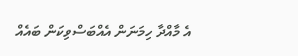އެ މާއްދާ ހިމަނަން އެއްބަސްވިކަން ބައެއް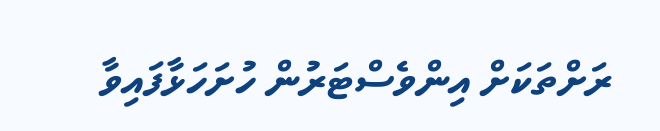ރަށްތަކަށް އިންވެސްޓަރުން ހުށަހަޅާފައިވާ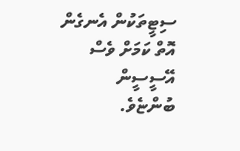ސިޓީތަކުން އެނގެން އޮތް ކަމަށް ވެސް އޭސީސީން ބުންޏެވެ.